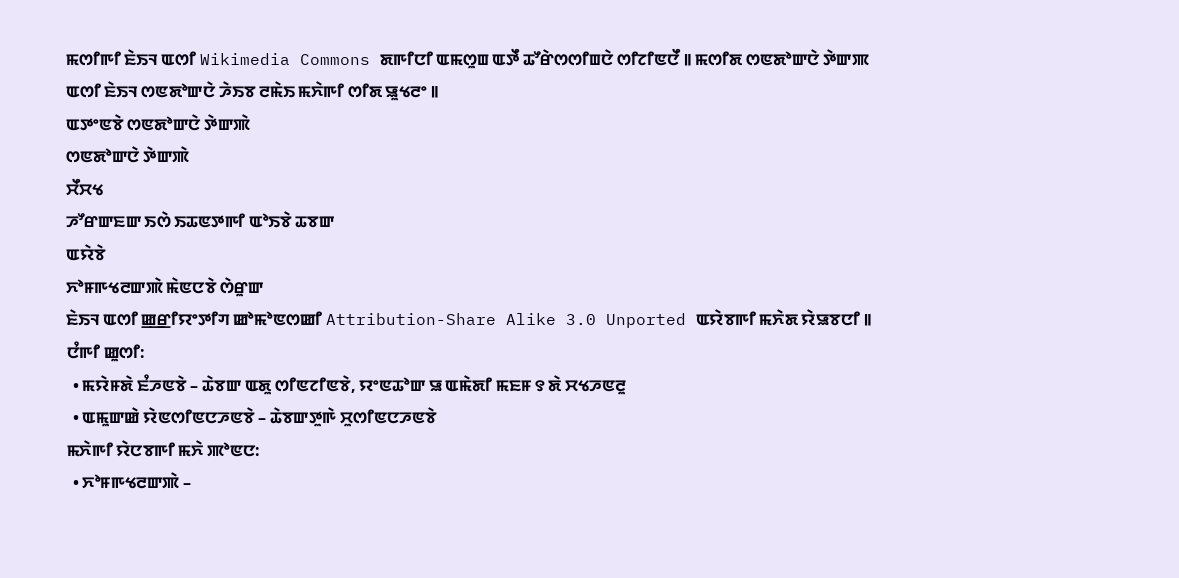ꯃꯁꯤꯒꯤ ꯐꯥꯏꯜ ꯑꯁꯤ Wikimedia Commons ꯗꯒꯤꯅꯤ ꯑꯃꯁꯨꯡ ꯑꯇꯩ ꯊꯧꯔꯥꯁꯁꯤꯡꯅꯥ ꯁꯤꯖꯤꯟꯅꯩ ꯫ ꯃꯁꯤꯗ ꯁꯟꯗꯣꯛꯅꯥ ꯇꯥꯛꯄ ꯑꯁꯤ ꯐꯥꯏꯜ ꯁꯟꯗꯣꯛꯅꯥ ꯍꯥꯏꯕ ꯂꯃꯥꯏ ꯃꯈꯥꯒꯤ ꯁꯤꯗ ꯎꯨꯠꯂꯦ ꯫
ꯑꯇꯦꯟꯕꯥ ꯁꯟꯗꯣꯛꯅꯥ ꯇꯥꯛꯄꯥ
ꯁꯟꯗꯣꯛꯅꯥ ꯇꯥꯛꯄꯥ
ꯆꯩꯆꯠ
ꯍꯧꯔꯛꯐꯛ ꯏꯁꯥ ꯏꯊꯟꯇꯒꯤ ꯑꯣꯏꯕꯥ ꯊꯕꯛ
ꯑꯌꯥꯕꯥ
ꯈꯣꯝꯒꯠꯂꯛꯄꯥ ꯃꯥꯟꯅꯕꯥ ꯁꯥꯔꯨꯛ
ꯐꯥꯏꯜ ꯑꯁꯤ ꯀ꯭ꯔꯤꯌꯦꯇꯤꯚ ꯀꯣꯃꯣꯟꯁꯀꯤ Attribution-Share Alike 3.0 Unported ꯑꯌꯥꯕꯒꯤ ꯃꯈꯥꯗ ꯌꯥꯎꯕꯅꯤ ꯫
ꯅꯪꯒꯤ ꯀꯨꯁꯤ:
  • ꯃꯌꯥꯝꯗꯥ ꯐꯪꯍꯟꯕꯥ – ꯊꯥꯕꯛ ꯑꯗꯨ ꯁꯤꯟꯖꯤꯟꯕꯥ, ꯌꯦꯟꯊꯣꯛ ꯎ ꯑꯃꯥꯗꯤ ꯃꯐꯝ ꯱ ꯗꯥ ꯆꯠꯍꯟꯂꯨ
  • ꯑꯃꯨꯛꯀꯥ ꯌꯥꯟꯁꯤꯟꯅꯍꯟꯕꯥ – ꯊꯥꯕꯛꯇꯨꯒꯥ ꯆꯨꯁꯤꯟꯅꯍꯟꯕꯥ
ꯃꯈꯥꯒꯤ ꯌꯥꯅꯕꯒꯤ ꯃꯈꯥ ꯄꯣꯟꯅ:
  • ꯈꯣꯝꯒꯠꯂꯛꯄꯥ –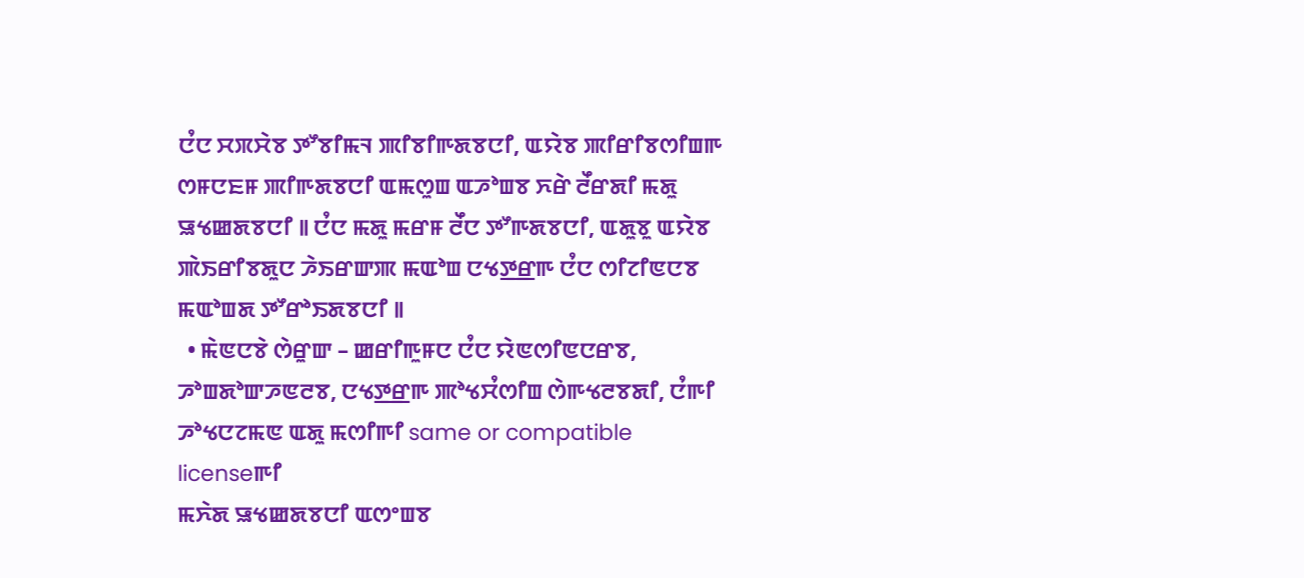ꯅꯪꯅ ꯆꯞꯆꯥꯕ ꯇꯧꯕꯤꯃꯜ ꯄꯤꯕꯤꯒꯗꯕꯅꯤ, ꯑꯌꯥꯕ ꯄꯤꯔꯤꯕꯁꯤꯡꯒ ꯁꯝꯅꯐꯝ ꯄꯤꯒꯗꯕꯅꯤ ꯑꯃꯁꯨꯡ ꯑꯍꯣꯡꯕ ꯈꯔꯥ ꯂꯩꯔꯗꯤ ꯃꯗꯨ ꯎꯠꯀꯗꯕꯅꯤ ꯫ ꯅꯪꯅ ꯃꯗꯨ ꯃꯔꯝ ꯂꯩꯅ ꯇꯧꯒꯗꯕꯅꯤ, ꯑꯗꯨꯕꯨ ꯑꯌꯥꯕ ꯄꯥꯏꯔꯤꯕꯗꯨꯅ ꯍꯥꯏꯔꯛꯄ ꯃꯑꯣꯡ ꯅꯠꯇ꯭ꯔꯒ ꯅꯪꯅ ꯁꯤꯖꯤꯟꯅꯕ ꯃꯑꯣꯡꯗ ꯇꯧꯔꯣꯏꯗꯕꯅꯤ ꯫
  • ꯃꯥꯟꯅꯕꯥ ꯁꯥꯔꯨꯛ – ꯀꯔꯤꯒꯨꯝꯅ ꯅꯪꯅ ꯌꯥꯟꯁꯤꯟꯅꯔꯕ, ꯍꯣꯡꯗꯣꯛꯍꯟꯂꯕ, ꯅꯠꯇ꯭ꯔꯒ ꯄꯣꯠꯆꯪꯁꯤꯡ ꯁꯥꯒꯠꯂꯕꯗꯤ, ꯅꯪꯒꯤ ꯍꯣꯠꯅꯖꯃꯟ ꯑꯗꯨ ꯃꯁꯤꯒꯤ same or compatible licenseꯒꯤ
ꯃꯈꯥꯗ ꯎꯠꯀꯗꯕꯅꯤ ꯑꯁꯦꯡꯕ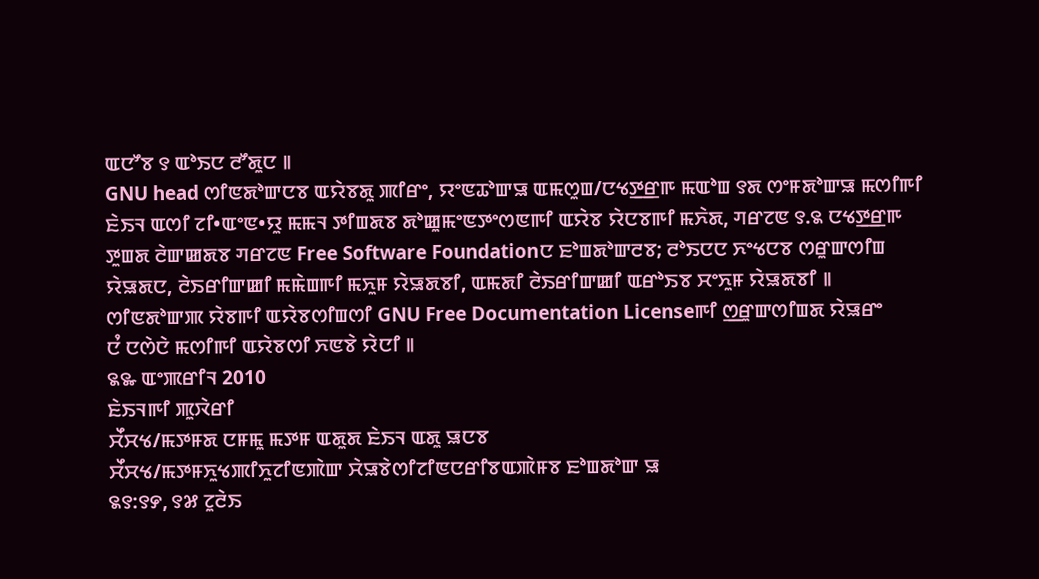ꯑꯅꯧꯕ ꯱ ꯑꯣꯏꯅ ꯂꯧꯗꯨꯅ ꯫
GNU head ꯁꯤꯟꯗꯣꯛꯅꯕ ꯑꯌꯥꯕꯗꯨ ꯄꯤꯔꯦ, ꯌꯦꯟꯊꯣꯛꯎ ꯑꯃꯁꯨꯡ/ꯅꯠꯇ꯭ꯔꯒ ꯃꯑꯣꯡ ꯱ꯗ ꯁꯦꯝꯗꯣꯛꯎ ꯃꯁꯤꯒꯤ ꯐꯥꯏꯜ ꯑꯁꯤ ꯖꯤ•ꯑꯦꯟ•ꯌꯨ ꯃꯃꯜ ꯇꯤꯡꯗꯕ ꯗꯣꯀꯨꯃꯦꯟꯇꯦꯁꯟꯒꯤ ꯑꯌꯥꯕ ꯌꯥꯅꯕꯒꯤ ꯃꯈꯥꯗ, ꯚꯔꯖꯟ ꯱.꯲ ꯅꯠꯇ꯭ꯔꯒ ꯇꯨꯡꯗ ꯂꯥꯛꯀꯗꯕ ꯚꯔꯖꯟ Free Software Foundationꯅ ꯐꯣꯡꯗꯣꯛꯂꯕ; ꯂꯣꯏꯅꯅ ꯈꯦꯠꯅꯕ ꯁꯔꯨꯛꯁꯤꯡ ꯌꯥꯎꯗꯅ, ꯂꯥꯏꯔꯤꯛꯀꯤ ꯃꯃꯥꯡꯒꯤ ꯃꯈꯨꯝ ꯌꯥꯎꯗꯕꯤ, ꯑꯃꯗꯤ ꯂꯥꯏꯔꯤꯛꯀꯤ ꯑꯔꯣꯏꯕ ꯆꯦꯈꯨꯝ ꯌꯥꯎꯗꯕꯤ ꯫ ꯁꯤꯟꯗꯣꯛꯄ ꯌꯥꯕꯒꯤ ꯑꯌꯥꯕꯁꯤꯡꯁꯤ GNU Free Documentation Licenseꯒꯤ ꯁ꯭ꯔꯨꯛꯁꯤꯡꯗ ꯌꯥꯎꯔꯦ
ꯅꯪ ꯅꯁꯥꯅꯥ ꯃꯁꯤꯒꯤ ꯑꯌꯥꯕꯁꯤ ꯈꯟꯕꯥ ꯌꯥꯅꯤ ꯫
꯲꯳ ꯑꯦꯄꯔꯤꯜ 2010
ꯐꯥꯏꯜꯒꯤ ꯄꯨꯋꯥꯔꯤ
ꯆꯩꯆꯠ/ꯃꯇꯝꯗ ꯅꯝꯃꯨ ꯃꯇꯝ ꯑꯗꯨꯗ ꯐꯥꯏꯜ ꯑꯗꯨ ꯎꯅꯕ
ꯆꯩꯆꯠ/ꯃꯇꯝꯈꯨꯠꯄꯤꯈꯨꯖꯤꯟꯄꯥꯛ ꯆꯥꯎꯕꯥꯁꯤꯖꯤꯟꯅꯔꯤꯕꯑꯄꯥꯝꯕ ꯐꯣꯡꯗꯣꯛ ꯎ
꯲꯱:꯱꯸, ꯱꯷ ꯖꯨꯂꯥꯏ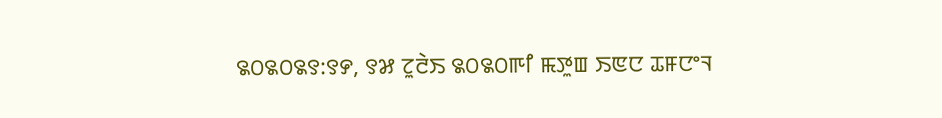꯲꯰꯲꯰꯲꯱:꯱꯸, ꯱꯷ ꯖꯨꯂꯥꯏ ꯲꯰꯲꯰ꯒꯤ ꯃꯇꯨꯡ ꯏꯟꯅ ꯊꯝꯅꯦꯜ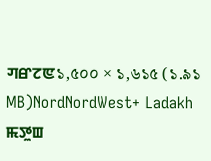ꯚꯔꯖꯟ১,৫০০ × ১,৬১৫ (১.৯১ MB)NordNordWest+ Ladakh
ꯃꯇꯨꯡ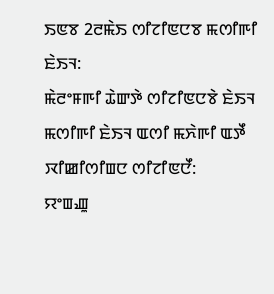ꯏꯟꯕ 2ꯂꯃꯥꯏ ꯁꯤꯖꯤꯟꯅꯕ ꯃꯁꯤꯒꯤ ꯐꯥꯏꯜ:
ꯃꯥꯂꯦꯝꯒꯤ ꯊꯥꯛꯇꯥ ꯁꯤꯖꯤꯟꯅꯕꯥ ꯐꯥꯏꯜ
ꯃꯁꯤꯒꯤ ꯐꯥꯏꯜ ꯑꯁꯤ ꯃꯈꯥꯒꯤ ꯑꯇꯩ ꯋꯤꯀꯤꯁꯤꯡꯅ ꯁꯤꯖꯤꯟꯅꯩ:
ꯌꯦꯡꯉꯨ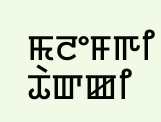ꯃꯂꯦꯝꯒꯤ ꯊꯥꯛꯀꯤ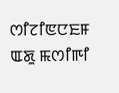ꯁꯤꯖꯤꯟꯅꯐꯝ ꯑꯗꯨ ꯃꯁꯤꯒꯤ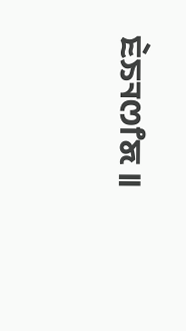ꯐꯥꯏꯜꯁꯤꯗ ꯫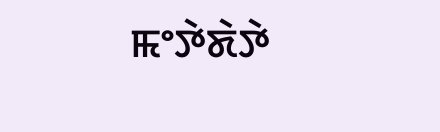ꯃꯦꯇꯥꯗꯥꯇꯥ